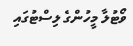ވޯޓުލާ މީހުންގެ ލިސްޓުގައި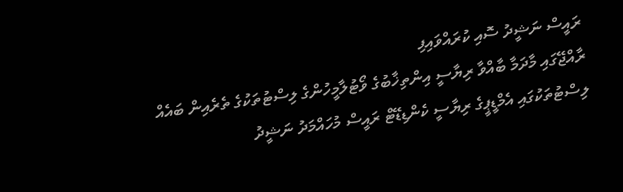ރައީސް ނަޝީދު ސޮއި ކުރައްވައިފި
ރާއްޖޭގައި މާދަމާ ބާއްވާ ރިޔާސީ އިންތިޚާބުގެ ވޯޓުލާމީހުންގެ ލިސްޓުތަކުގެ ތެރެއިން ބައެއް ލިސްޓުތަކުގައި އެމްޑީޕީގެ ރިޔާސީ ކެންޑިޑޭޓް ރައީސް މުހައްމަދު ނަޝީދު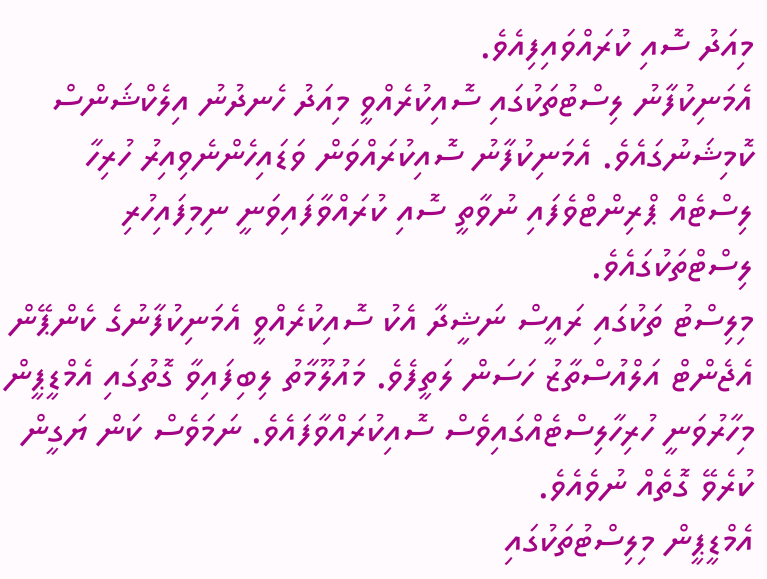މިއަދު ސޮއި ކުރައްވައިފިއެވެ.
އެމަނިކުފާނު ލިސްޓުތަކުގައި ސޮއިކުރެއްވީ މިއަދު ހެނދުނު އިލެކްޝަންސް ކޮމިޝަނުގައެވެ. އެމަނިކުފާނު ސޮއިކުރައްވަން ވަޑައިހެންނެވިއިރު ހުރިހާ ލިސްޓެއް ޕްރިންޓްވެފައި ނުވާތީ ސޮއި ކުރައްވާފައިވަނީ ނިމިފައިހުރި ލިސްޓްތަކުގައެވެ.
މިލިސްޓު ތަކުގައި ރައީސް ނަޝީދާ އެކު ސޮއިކުރެއްވީ އެމަނިކުފާނުގެ ކެންޕޭން އެޖެންޓް އަލްއުސްތާޒު ހަސަން ލަތީފެވެ. މައުލޫމާތު ލިބިފައިވާ ގޮތުގައި އެމްޑީޕީން މިހާރުވަނީ ހުރިހާލިސްޓެއްގައިވެސް ސޮއިކުރައްވާފައެވެ. ނަމަވެސް ކަން ޔަގީން ކުރެވޭ ގޮތެއް ނުވެއެވެ.
އެމްޑީޕީން މިލިސްޓުތަކުގައި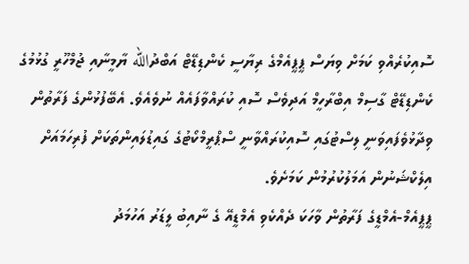ސޮއިކުރެއްވި ކަމަށް ވިޔަސް ޕީޕީއެމްގެ ރިޔާސީ ކެންޑިޑޭޓް އަބްދުالله ޔާމީނާއި ޖުމްހޫރީ ގުޅުމުގެ ކެންޑިޑޭޓް ގާސިމް އިބްރާހީމް އަދިވެސް ސޮއި ކުރައްވާފައެއް ނުވެއެވެ. އެބޭފުޅުންގެ ފަރާތުން ވިދާޅުވެފައިވަނީ ލިސްޓުގައި ސޮއިކުރައްވާނީ ސްޕްރީމްކޯޓުގެ ގައިޑުލައިންތަކަށް ފުރިހަމައަށް އިލެކްޝަނުން އަމަލުކުރުމުން ކަމަށެވެ.
ޕީޕީއެމް-އެމްޑީގެ ފަރާތުން ވާހަކަ ދެއްކެވި އެމްޑީއޭ ގެ ނާއިބު ލީޑަރު އަހުމަދު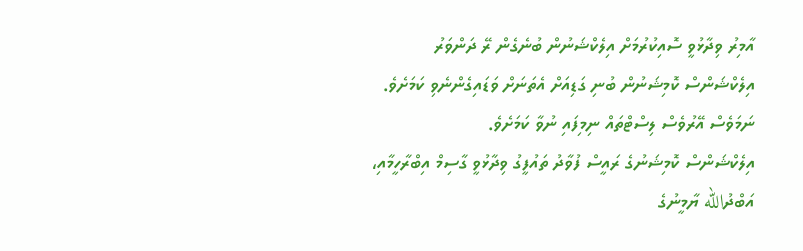އާމިރު ވިދާޅުވީ ސޮއިކުރުމަށް އިލެކްޝަނުން ބުނެގެން ރޭ ދަންވަރު އިލެކްޝަންސް ކޮމިޝަނުން ބުނި ގަޑިއަށް އެތަނަށް ވަޑައިގެންނެވި ކަމަށެވެ. ނަމަވެސް އޭރުވެސް ލިސްޓްތައް ނިމިފައި ނުވާ ކަމަށެވެ.
އިލެކްޝަންސް ކޮމިޝަނުގެ ރައީސް ފުވާދު ތައުފީގު ވިދާޅުވީ ގާސިމް އިބްރާހީމާއި، އަބްދުالله ޔާމީނުގެ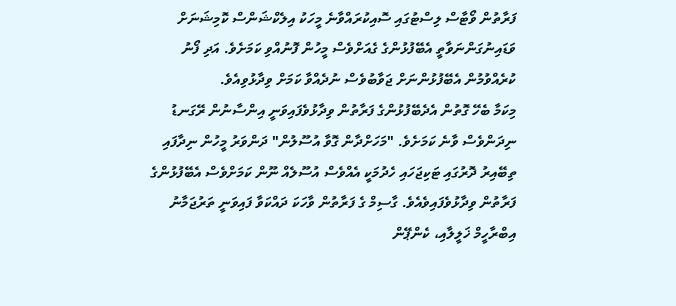ފަރާތުން ވޯޓާސް ލިސްޓުގައި ސޮއިކުރައްވާނެ މީހަކު އިލެކްޝަންސް ކޮމިޝަނަށް ވަޑައިނުގަންނަވާތީ އެބޭފުޅުންގެ ގެއަށްވެސް މީހުން ފޮނުއްވި ކަމަށެވެ. އަދި ފޯނު ކުރެއްވުމުން އެބޭފުޅުންނަށް ޖަވާބުވެސް ނުދެއްވާ ކަމަށް ވިދާޅުވިއެވެ.
މިކަމާ ބެހޭ ގޮތުން އެދެބޭފުޅުންގެ ފަރާތުން ވިދާޅުވެފައިވަނީ އިންސާނުން ރޭގަނޑު ނިދަންވެސް ވާނެ ކަމަށެވެ. "މަހަށްދާން ގޮވާ އުސޫލުން" ދަންވަރު މީހުން ނިދާފައި ތިބޭއިރު ދޮރުގައި ޓަކިޖަހައި ހެދުމަކީ އެއްވެސް އުސޫލެއް ނޫން ކަމަށްވެސް އެބޭފުޅުންގެ ފަރާތުން ވިދާޅުވެފައިވެއެވެ. ގާސިމް ގެ ފަރާތުން ވާހަކަ ދައްކަވާ ފައިވަނީ ތަރުޖަމާނު އިބްރާހީމް ޚަލީލާއި، ކެންޕޭން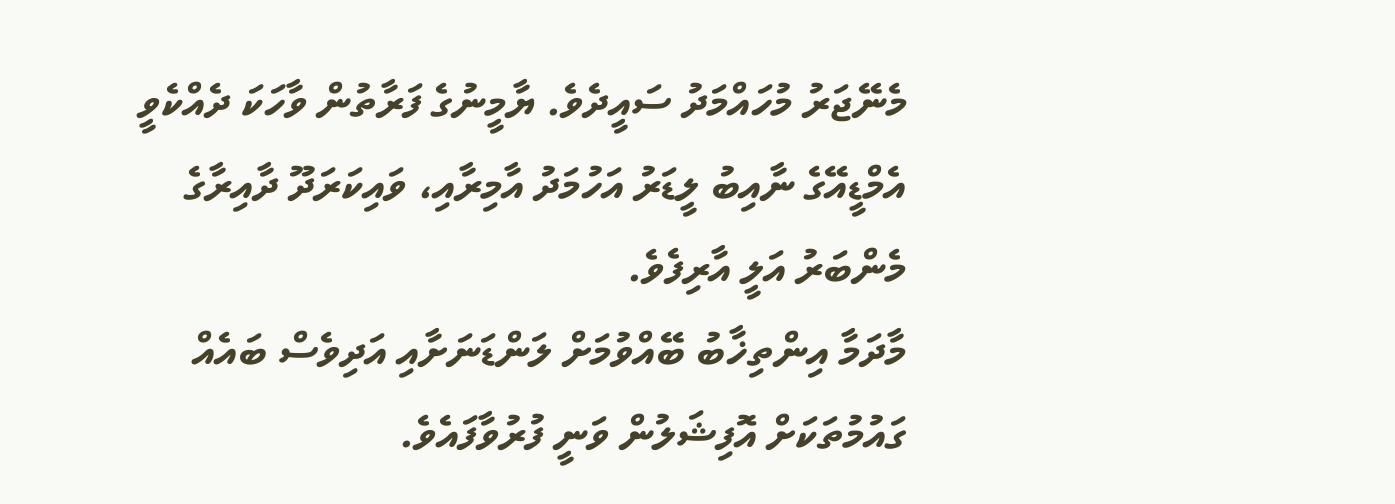މެނޭޖަރު މުހައްމަދު ސައީދެވެ. ޔާމީނުގެ ފަރާތުން ވާހަކަ ދެއްކެވީ އެމްޑީއޭގެ ނާއިބު ލީޑަރު އަހުމަދު އާމިރާއި، ވައިކަރަދޫ ދާއިރާގެ މެންބަރު އަލީ އާރިފެވެ.
މާދަމާ އިންތިޚާބު ބޭއްވުމަށް ލަންޑަނަށާއި އަދިވެސް ބައެއް ގައުމުތަކަށް އޮފިޝަލުން ވަނީ ފުރުވާފައެވެ.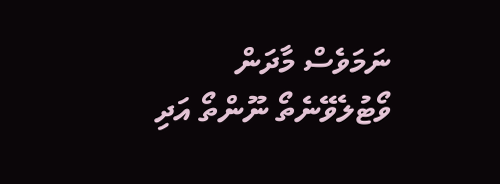ނަމަވެސް މާދަން ވޯޓުލެވޭނެތޯ ނޫންތޯ އަދި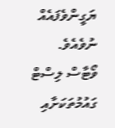ޔަގީންވެފައެއް ނުވެއެވެ.
ވޯޓާސް ލިސްޓް ގައުމުތަކަށާއި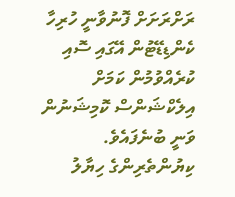ރަށްރަށަށް ފޮނުވާނީ ހުރިހާ ކެންޑިޑޭޓުން އޭގައި ސޮއި ކުރެއްވުމުން ކަމަށް އިލެކްޝަންސް ކޮމިޝަނުން ވަނީ ބުނެފައެވެ.
ކިޔުންތެރިންގެ ހިޔާލު